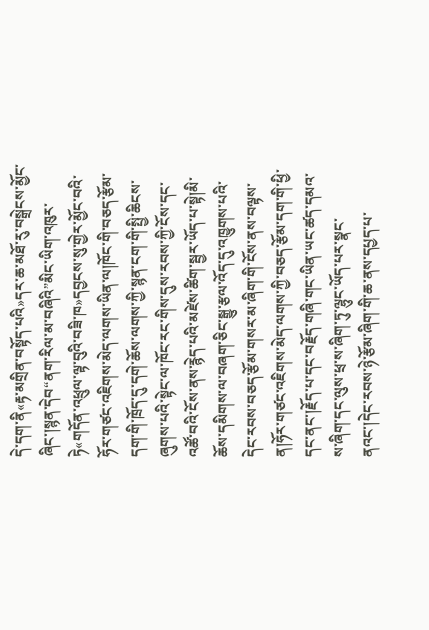དེ་དག་ནི«རྟ་མགྲིན་བསྟོད་པའི»དར་ཆ་མཐོ་རུ་བསྒྲེངས་མྱོང་ཞིང་།སྙན་དེབ“ནག་རིལ་མ་བཞིའི”མིང་ཡིག་འཁུར་ཏེ«གདོན་འཕྲུལ་ལྟ་བུའི་བཟི་ཁ»དབྱངས་སུ་གྱེར་མྱོང་བའི་ཧོར་གཙང་འཇིགས་མེད་ལགས་ཡིན་ལ།ཁོང་གི་བཅད་རྩོམ་དག་གི་ཁྲོད་དུ་དགེ་ཆོས་ལགས་ཀྱི་སྙན་ངག་གི་སྤྱི་ཆིངས་ཞུགས་པའི་སྟེང་ལ་ཁོང་རང་གིས་དུས་རབས་ཀྱི་ངོས་དང་འཚོ་བའི་ངོས་ནས་རྙེད་པའི་མཛེས་ཚིག་སྦྱར་ཡོད་པ་སྟེ།མི་ཆོས་དམིགས་ལ་བཞག་ཅིང་སྒྱུ་རྩལ་འོད་དུ་འཁྱུགས་པའི་དེང་རབས་བཅད་རྩོམ་གསར་མ་ཞིག་གི་ངོས་ནས་བལྟས་ན།ཧོར་གཙང་འཇིགས་མེད་ལགས་ཀྱི་བཅད་རྩོམ་དག་གི་ཕྱི་དང་ནང་།རྗོད་པ་དང་བརྗོད་གཞི་གང་ཡིན་ཡང་ཚད་དམའ་ས་ཞིག་དང་ལུས་ཕྲ་ས་ཞིག་ཏུ་ལྷུང་ཡོད་པར་སྣང་ནའང་།དེང་རབས་ཉེ་རྩོམ་ཞིག་གི་ཆ་ནས་དཔྱད་པ་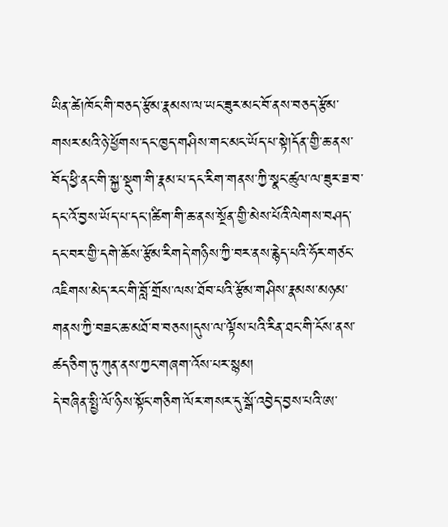ཡིན་ཚེ།ཁོང་གི་བཅད་རྩོམ་རྣམས་ལ་ཡང་ཟུར་མང་བོ་ནས་བཅད་རྩོམ་གསར་མའི་ཉེ་ཕྱོགས་དང་ཁྱད་གཤིས་གང་མང་ཡོད་པ་སྟེ།དོན་གྱི་ཆ་ནས་བོད་ཕྱི་ནང་གི་སྐྱ་སྡུག་གི་རྣམ་པ་དང་རིག་གནས་ཀྱི་སྣང་ཚུལ་ལ་ཟུར་ཟ་བ་དང་འོ་བྱས་ཡོད་པ་དང་།ཚིག་གི་ཆ་ནས་སྔོན་གྱི་མེས་པོའི་ལེགས་བཤད་དང་བར་གྱི་དགེ་ཆོས་རྩོམ་རིགདེ་གཉིས་ཀྱི་བར་ནས་རྙེད་པའི་ཧོར་གཙང་འཇིགས་མེད་རང་གི་བློ་གྲོས་ལས་ཐོབ་པའི་རྩོམ་གཤིས་རྣམས་མཉམ་གནས་ཀྱི་བཟང་ཆ་མཐོ་བ་བཅས།དུས་ལ་ལྟོས་པའི་རིན་ཐང་གི་ངོས་ནས་ཚད་ཅིག་ཏུ་ཀུན་ནས་ཀྱང་གཞག་འོས་པར་སྙམ།
དེ་བཞིན་སྤྱི་ལོ་ཉིས་སྟོང་གཅིག་ལོར་གསར་དུ་སྒོ་འབྱེད་བྱས་པའི་ཨ་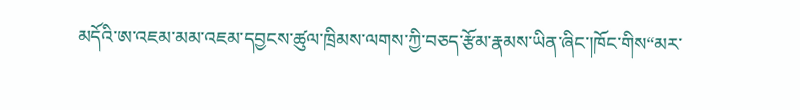མདོའི་ཨ་འཇམ་མམ་འཇམ་དབྱངས་ཚུལ་ཁྲིམས་ལགས་ཀྱི་བཅད་རྩོམ་རྣམས་ཡིན་ཞིང་།ཁོང་གིས“མར་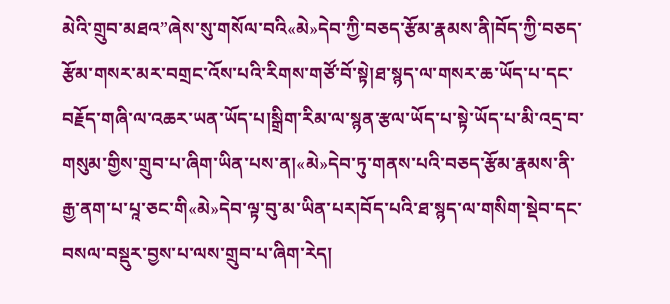མེའི་གྲུབ་མཐའ”ཞེས་སུ་གསོལ་བའི«མེ»དེབ་ཀྱི་བཅད་རྩོམ་རྣམས་ནི།བོད་ཀྱི་བཅད་རྩོམ་གསར་མར་བགྲང་འོས་པའི་རིགས་གཙོ་བོ་སྟེ།ཐ་སྙད་ལ་གསར་ཆ་ཡོད་པ་དང་བརྗོད་གཞི་ལ་འཆར་ཡན་ཡོད་པ།སྒྲིག་རིམ་ལ་སྙན་རྩལ་ཡོད་པ་སྟེ་ཡོད་པ་མི་འདྲ་བ་གསུམ་གྱིས་གྲུབ་པ་ཞིག་ཡིན་པས་ན།«མེ»དེབ་ཏུ་གནས་པའི་བཅད་རྩོམ་རྣམས་ནི་རྒྱ་ནག་པ་པཱ་ཅང་གི«མེ»དེབ་ལྟ་བུ་མ་ཡིན་པར།བོད་པའི་ཐ་སྙད་ལ་གསིག་སྡེབ་དང་བསལ་བསྡུར་བྱས་པ་ལས་གྲུབ་པ་ཞིག་རེད།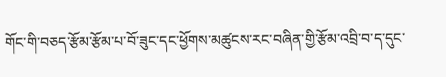གོང་གི་བཅད་རྩོམ་རྩོམ་པ་བོ་ཟུང་དང་ཕྱོགས་མཚུངས་རང་བཞིན་གྱི་རྩོམ་འབྲི་བ་ད་དུང་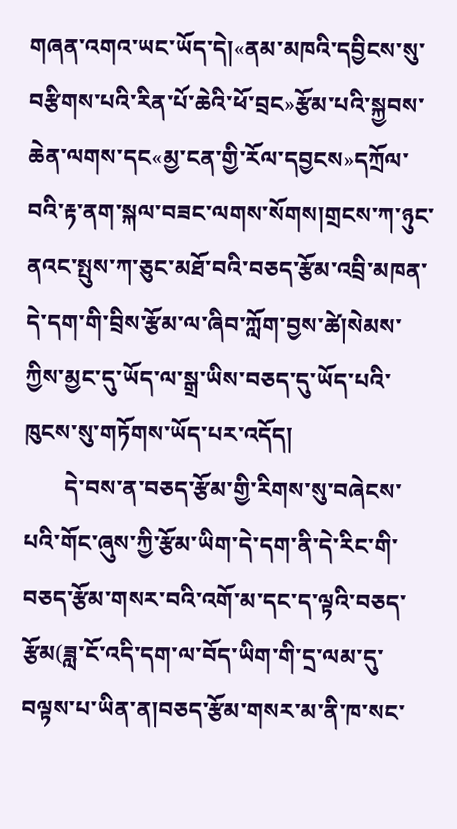གཞན་འགའ་ཡང་ཡོད་དེ།«ནམ་མཁའི་དབྱིངས་སུ་བརྩིགས་པའི་རིན་པོ་ཆེའི་ཕོ་བྲང»རྩོམ་པའི་སྐྱབས་ཆེན་ལགས་དང«མྱ་ངན་གྱི་རོལ་དབྱངས»དཀྲོལ་བའི་རྟ་ནག་སྐལ་བཟང་ལགས་སོགས།གྲངས་ཀ་ཉུང་ནའང་སྤུས་ཀ་ཅུང་མཐོ་བའི་བཅད་རྩོམ་འབྲི་མཁན་དེ་དག་གི་བྲིས་རྩོམ་ལ་ཞིབ་ཀློག་བྱས་ཚེ།སེམས་ཀྱིས་མྱང་དུ་ཡོད་ལ་སྒྲ་ཡིས་བཅད་དུ་ཡོད་པའི་ཁུངས་སུ་གཏོགས་ཡོད་པར་འདོད།
       དེ་བས་ན་བཅད་རྩོམ་གྱི་རིགས་སུ་བཞེངས་པའི་གོང་ཞུས་ཀྱི་རྩོམ་ཡིག་དེ་དག་ནི་དེ་རིང་གི་བཅད་རྩོམ་གསར་བའི་འགོ་མ་དང་ད་ལྟའི་བཅད་རྩོམ(ཟླ་ངོ་འདི་དག་ལ་བོད་ཡིག་གི་དྲ་ལམ་དུ་བལྟས་པ་ཡིན་ན།བཅད་རྩོམ་གསར་མ་ནི་ཁ་སང་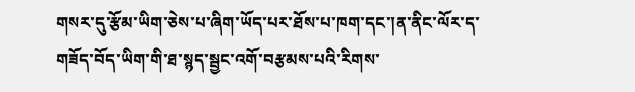གསར་དུ་རྩོམ་ཡིག་ཅེས་པ་ཞིག་ཡོད་པར་ཐོས་པ་ཁག་དང་།ན་ནིང་ལོར་ད་གཟོད་བོད་ཡིག་གི་ཐ་སྙད་སྦྱང་འགོ་བརྩམས་པའི་རིགས་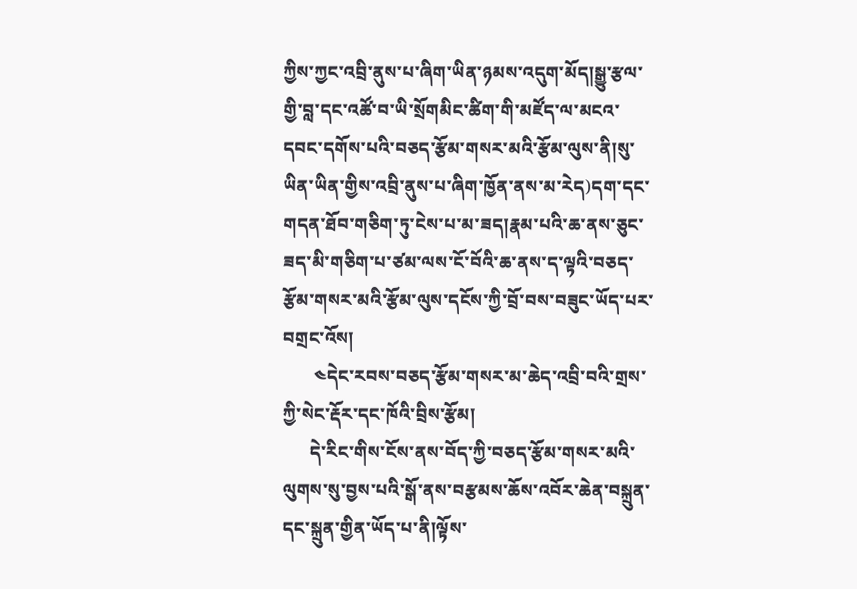ཀྱིས་ཀྱང་འབྲི་ནུས་པ་ཞིག་ཡིན་ཉམས་འདུག་མོད།སྒྱུ་རྩལ་གྱི་བླ་དང་འཚོ་བ་ཡི་སྲོགམིང་ཚིག་གི་མཛོད་ལ་མངའ་དབང་དགོས་པའི་བཅད་རྩོམ་གསར་མའི་རྩོམ་ལུས་ནི།སུ་ཡིན་ཡིན་གྱིས་འབྲི་ནུས་པ་ཞིག་ཁྱོན་ནས་མ་རེད)དག་དང་གདན་ཐོབ་གཅིག་ཏུ་ངེས་པ་མ་ཟད།རྣམ་པའི་ཆ་ནས་ཅུང་ཟད་མི་གཅིག་པ་ཙམ་ལས་ངོ་བོའི་ཆ་ནས་ད་ལྟའི་བཅད་རྩོམ་གསར་མའི་རྩོམ་ལུས་དངོས་ཀྱི་བྲོ་བས་བཟུང་ཡོད་པར་བགྲང་འོས།
       ༤དེང་རབས་བཅད་རྩོམ་གསར་མ་ཆེད་འབྲི་བའི་གྲས་ཀྱི་སེང་རྡོར་དང་ཁོའི་བྲིས་རྩོམ།
      དེ་རིང་གིས་ངོས་ནས་བོད་ཀྱི་བཅད་རྩོམ་གསར་མའི་ལུགས་སུ་བྱས་པའི་སྒོ་ནས་བརྩམས་ཆོས་འབོར་ཆེན་བསྐྲུན་དང་སྐྲུན་གྱིན་ཡོད་པ་ནི།ལྟོས་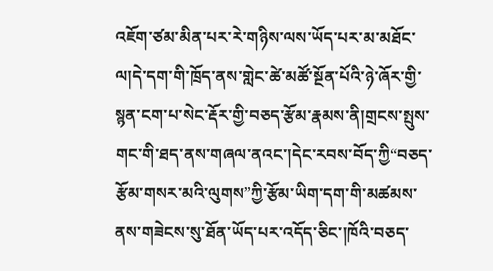འཇོག་ཙམ་མིན་པར་རེ་གཉིས་ལས་ཡོད་པར་མ་མཐོང་ལ།དེ་དག་གི་ཁྲོད་ནས་གླེང་ཚེ་མཚོ་སྔོན་པོའི་ཉེ་ཞོར་གྱི་སྙན་ངག་པ་སེང་རྡོར་གྱི་བཅད་རྩོམ་རྣམས་ནི།གྲངས་སྤུས་གང་གི་ཐད་ནས་གཞལ་ནའང་།དེང་རབས་བོད་ཀྱི“བཅད་རྩོམ་གསར་མའི་ལུགས”ཀྱི་རྩོམ་ཡིག་དག་གི་མཚམས་ནས་གཟེངས་སུ་ཐོན་ཡོད་པར་འདོད་ཅིང་།ཁོའི་བཅད་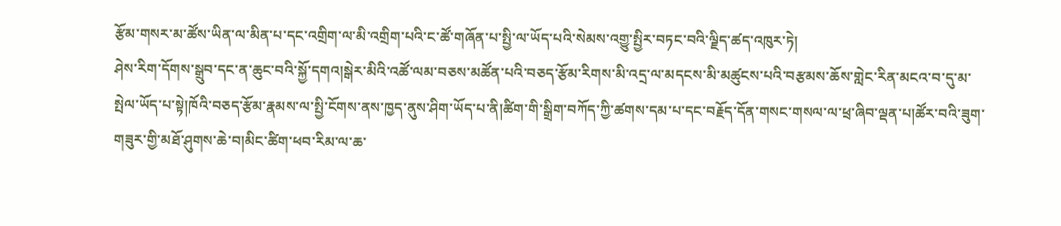རྩོམ་གསར་མ་ཚོས་ཡིན་ལ་མིན་པ་དང་འགྲིག་ལ་མི་འགྲིག་པའི་ང་ཚོ་གཞོན་པ་སྤྱི་ལ་ཡོད་པའི་སེམས་འགྱུ་སྤྱིར་བཏང་བའི་ལྗིད་ཚད་འཁུར་ཏེ།
ཤེས་རིག་དོགས་སྒྲུབ་དང་ན་ཆུང་བའི་སྐྱོ་དགའ།སྒེར་མིའི་འཚོ་ལམ་བཅས་མཚོན་པའི་བཅད་རྩོམ་རིགས་མི་འདྲ་ལ་མདངས་མི་མཚུངས་པའི་བརྩམས་ཆོས་གླེང་རིན་མངའ་བ་དུ་མ་སྤེལ་ཡོད་པ་སྟེ།ཁོའི་བཅད་རྩོམ་རྣམས་ལ་སྤྱི་ངོགས་ནས་ཁྱད་ནུས་ཤིག་ཡོད་པ་ནི།ཚིག་གི་སྒྲིག་བཀོད་ཀྱི་ཚགས་དམ་པ་དང་བརྗོད་དོན་གསང་གསལ་ལ་ཕྲ་ཞིབ་ལྡན་པ།ཚོར་བའི་ཟུག་གཟུར་གྱི་མཐོ་ཤུགས་ཆེ་བ།མིང་ཚིག་ཕབ་རིམ་ལ་ཆ་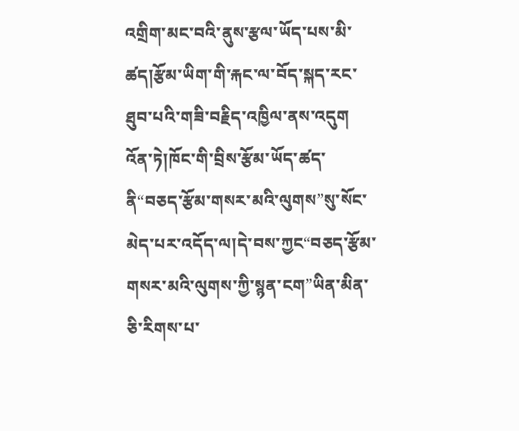འགྲིག་མང་བའི་ནུས་རྩལ་ཡོད་པས་མི་ཚད།རྩོམ་ཡིག་གི་རྐང་ལ་བོད་སྐད་རང་ཐུབ་པའི་གཟི་བརྗིད་འཁྱིལ་ནས་འདུག
འོན་ཏེ།ཁོང་གི་བྲིས་རྩོམ་ཡོད་ཚད་ནི“བཅད་རྩོམ་གསར་མའི་ལུགས”སུ་སོང་མེད་པར་འདོད་ལ།དེ་བས་ཀྱང“བཅད་རྩོམ་གསར་མའི་ལུགས་ཀྱི་སྙན་ངག”ཡིན་མིན་ཅི་རིགས་པ་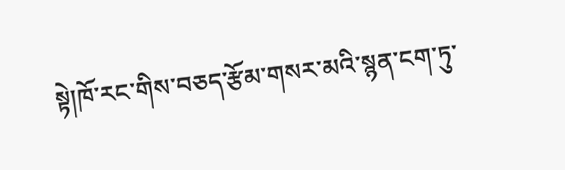སྟེ།ཁོ་རང་གིས་བཅད་རྩོམ་གསར་མའི་སྙན་ངག་ཏུ་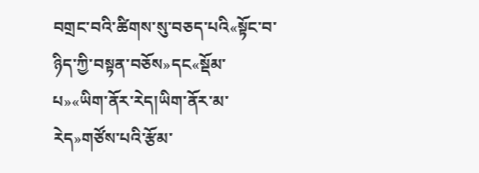བགྲང་བའི་ཚིགས་སུ་བཅད་པའི«སྟོང་བ་ཉིད་ཀྱི་བསྟན་བཅོས»དང«སྡོམ་པ»«ཡིག་ནོར་རེད།ཡིག་ནོར་མ་རེད»གཙོས་པའི་རྩོམ་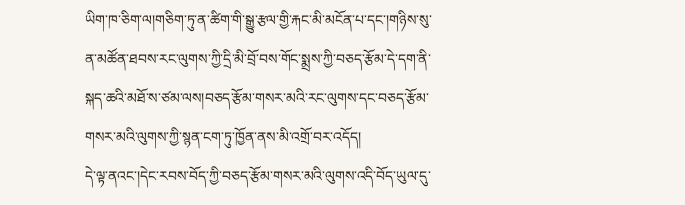ཡིག་ཁ་ཅིག་ལ།གཅིག་ཏུ་ན་ཚིག་གི་སྒྱུ་རྩལ་གྱི་རྐང་མི་མངོན་པ་དང་།གཉིས་སུ་ན་མཚོན་ཐབས་རང་ལུགས་ཀྱི་དྲི་མི་བྲོ་བས་གོང་སྨྲས་ཀྱི་བཅད་རྩོམ་དེ་དག་ནི་སྐད་ཆའི་མཐོ་ས་ཙམ་ལས།བཅད་རྩོམ་གསར་མའི་རང་ལུགས་དང་བཅད་རྩོམ་གསར་མའི་ལུགས་ཀྱི་སྙན་ངག་ཏུ་ཁྱོན་ནས་མི་འགྲོ་བར་འདོད།
དེ་ལྟ་ནའང་།དེང་རབས་བོད་ཀྱི་བཅད་རྩོམ་གསར་མའི་ལུགས་འདི་བོད་ཡུལ་དུ་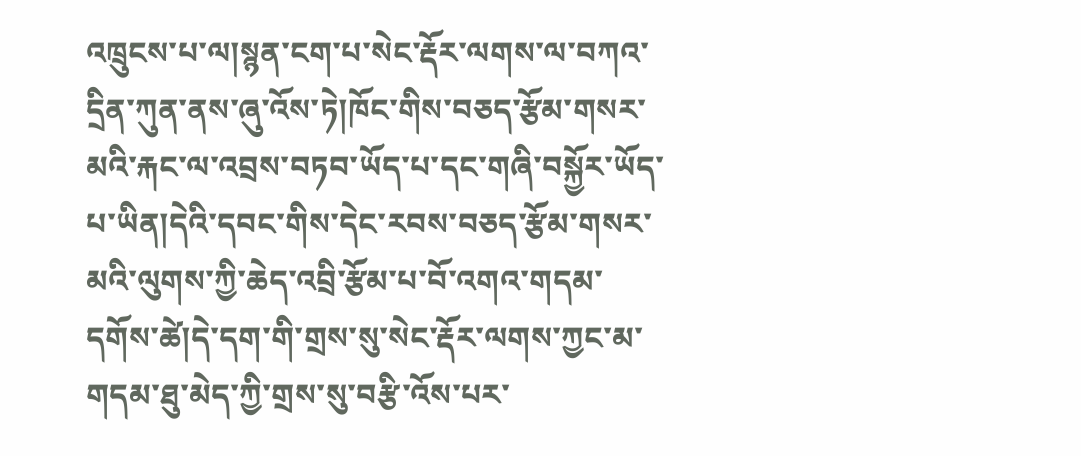འཁྲུངས་པ་ལ།སྙན་ངག་པ་སེང་རྡོར་ལགས་ལ་བཀའ་དྲིན་ཀུན་ནས་ཞུ་འོས་ཏེ།ཁོང་གིས་བཅད་རྩོམ་གསར་མའི་རྐང་ལ་འབྲས་བཏབ་ཡོད་པ་དང་གཞི་བསྐྱོར་ཡོད་པ་ཡིན།དེའི་དབང་གིས་དེང་རབས་བཅད་རྩོམ་གསར་མའི་ལུགས་ཀྱི་ཆེད་འབྲི་རྩོམ་པ་བོ་འགའ་གདམ་དགོས་ཚེ།དེ་དག་གི་གྲས་སུ་སེང་རྡོར་ལགས་ཀྱང་མ་གདམ་ཐུ་མེད་ཀྱི་གྲས་སུ་བརྩི་འོས་པར་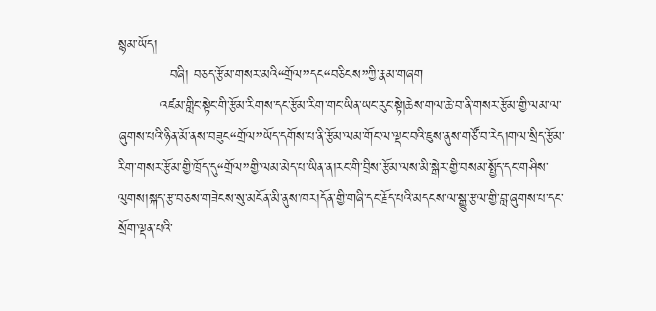སྙམ་ཡོད།
           བཞི། བཅད་རྩོམ་གསར་མའི“གྲོལ”དང“བཅིངས”ཀྱི་རྣམ་གཞག
         འཛམ་གླིང་སྟེང་གི་རྩོམ་རིགས་དང་རྩོམ་རིག་གང་ཡིན་ཡང་རུང་སྟེ།ཆེས་གལ་ཆེ་བ་ནི་གསར་རྩོམ་གྱི་ལམ་ལ་ཞུགས་པའི་ཉིན་མོ་ནས་བཟུང“གྲོལ”ཡོད་དགོས་པ་ནི་རྩོམ་ལམ་གོང་ལ་ལྡང་བའི་ཇུས་ནུས་གཙོ་བ་རེད།གལ་སྲིད་རྩོམ་རིག་གསར་རྩོམ་གྱི་ཁྲོད་དུ“གྲོལ”གྱི་ལམ་མེད་པ་ཡིན་ན།རང་གི་བྲིས་རྩོམ་ལས་མི་སྒེར་གྱི་བསམ་སྤྱོད་དང་གཤིས་ལུགས།སྐད་རྩ་བཅས་གཟེངས་སུ་མངོན་མི་ནུས་ཁར།དོན་གྱི་གཞི་དང་རྗོད་པའི་མདངས་ལ་སྒྱུ་རྩལ་གྱི་བླ་ཞུགས་པ་དང་སྲོག་ལྡན་པའི་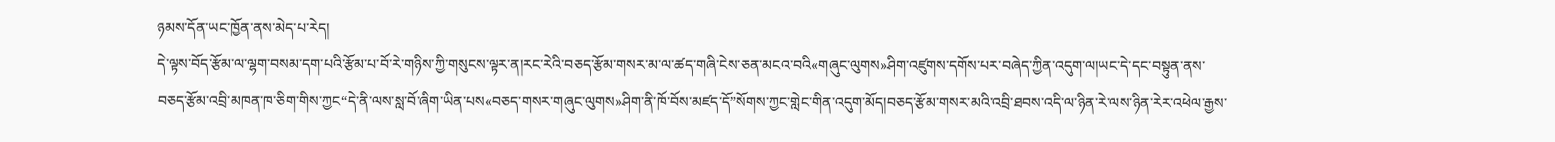ཉམས་དོན་ཡང་ཁྱོན་ནས་མེད་པ་རེད།
དེ་ལྟས་བོད་རྩོམ་ལ་ལྷག་བསམ་དག་པའི་རྩོམ་པ་བོ་རེ་གཉིས་ཀྱི་གསུངས་ལྟར་ན།རང་རེའི་བཅད་རྩོམ་གསར་མ་ལ་ཚད་གཞི་ངེས་ཅན་མངའ་བའི«གཞུང་ལུགས»ཤིག་འཛུགས་དགོས་པར་བཞེད་ཀྱིན་འདུག་ལ།ཡང་དེ་དང་བསྟུན་ནས་བཅད་རྩོམ་འབྲི་མཁན་ཁ་ཅིག་གིས་ཀྱང“དེ་ནི་ལས་སླ་བོ་ཞིག་ཡིན་པས«བཅད་གསར་གཞུང་ལུགས»ཤིག་ནི་ཁོ་བོས་མཛད་དོ”སོགས་ཀྱང་གླེང་གིན་འདུག་མོད།བཅད་རྩོམ་གསར་མའི་འབྲི་ཐབས་འདི་ལ་ཉིན་རེ་ལས་ཉིན་རེར་འཕེལ་རྒྱས་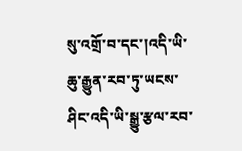སུ་འགྲོ་བ་དང་།འདི་ཡི་ཆུ་རྒྱུན་རབ་ཏུ་ཡངས་ཤིང་འདི་ཡི་སྒྱུ་རྩལ་རབ་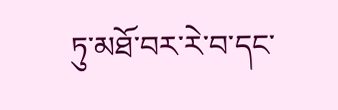ཏུ་མཐོ་བར་རེ་བ་དང་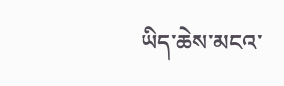ཡིད་ཆེས་མངའ་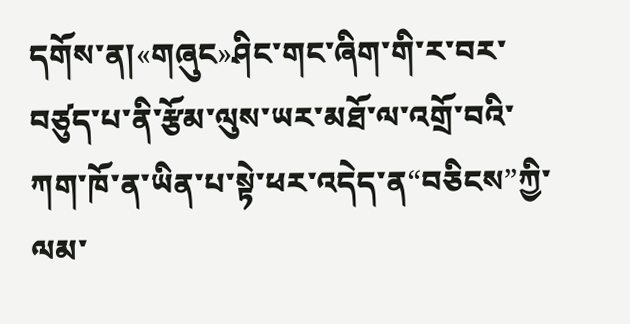དགོས་ན།«གཞུང»ཤིང་གང་ཞིག་གི་ར་བར་བཙུད་པ་ནི་རྩོམ་ལུས་ཡར་མཐོ་ལ་འགྲོ་བའི་ཀག་ཁོ་ན་ཡིན་པ་སྟེ་ཕར་འདེད་ན“བཅིངས”ཀྱི་ལམ་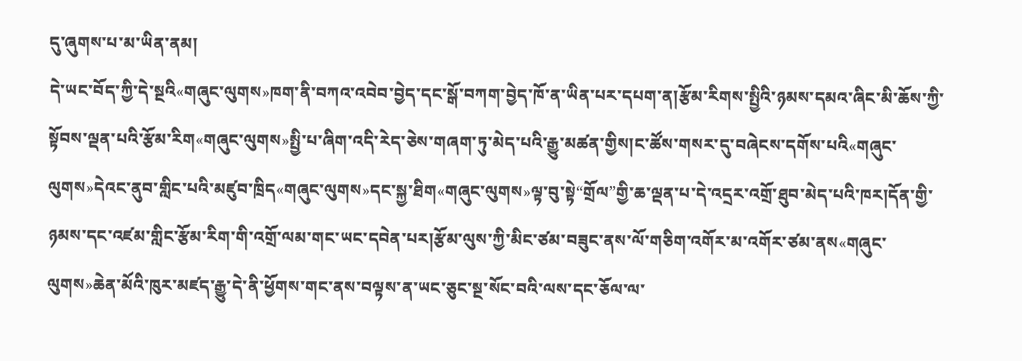དུ་ཞུགས་པ་མ་ཡིན་ནམ།
དེ་ཡང་བོད་ཀྱི་དེ་སྔའི«གཞུང་ལུགས»ཁག་ནི་བཀའ་འབེབ་བྱེད་དང་སྒོ་བཀག་བྱེད་ཁོ་ན་ཡིན་པར་དཔག་ན།རྩོམ་རིགས་སྤྱིའི་ཉམས་དམའ་ཞིང་མི་ཆོས་ཀྱི་སྟོབས་ལྡན་པའི་རྩོམ་རིག«གཞུང་ལུགས»སྤྱི་པ་ཞིག་འདི་རེད་ཅེས་གཞག་ཏུ་མེད་པའི་རྒྱུ་མཚན་གྱིས།ང་ཚོས་གསར་དུ་བཞེངས་དགོས་པའི«གཞུང་ལུགས»དེའང་ནུབ་གླིང་པའི་མཛུབ་ཁྲིད«གཞུང་ལུགས»དང་སྐྱ་ཐིག«གཞུང་ལུགས»ལྟ་བུ་སྟེ“གྲོལ”གྱི་ཆ་ལྡན་པ་དེ་འདྲར་འགྲོ་ཐུབ་མེད་པའི་ཁར།དོན་གྱི་ཉམས་དང་འཛམ་གླིང་རྩོམ་རིག་གི་འགྲོ་ལམ་གང་ཡང་དབེན་པར།རྩོམ་ལུས་ཀྱི་མིང་ཙམ་བཟུང་ནས་ལོ་གཅིག་འགོར་མ་འགོར་ཙམ་ནས«གཞུང་ལུགས»ཆེན་མོའི་ཁུར་མཛད་རྒྱུ་དེ་ནི་ཕྱོགས་གང་ནས་བལྟས་ན་ཡང་ཅུང་སྔ་སོང་བའི་ལས་དང་ཅོལ་ལ་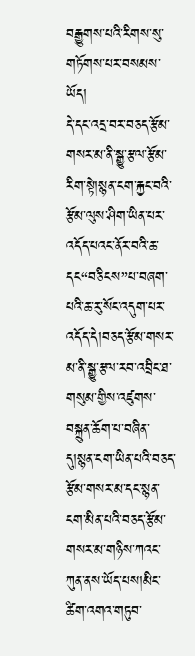བརྒྱུགས་པའི་རིགས་སུ་གཏོགས་པར་བསམས་ཡོད།
དེ་དང་འདྲ་བར་བཅད་རྩོམ་གསར་མ་ནི་སྒྱུ་རྩལ་རྩོམ་རིག་སྟེ།སྙན་ངག་རྐྱང་བའི་རྩོམ་ལུས་ཤིག་ཡིན་པར་འདོད་པའང་ནོར་བའི་ཆ་དང“བཅིངས”པ་བཞག་པའི་ཆ་རུ་སོང་འདུག་པར་འདོད་དེ།བཅད་རྩོམ་གསར་མ་ནི་སྒྱུ་རྩལ་རབ་འབྲིང་ཐ་གསུམ་གྱིས་འཛུགས་བསྐྲུན་ཆོག་པ་བཞིན་དུ།སྙན་ངག་ཡིན་པའི་བཅད་རྩོམ་གསར་མ་དང་སྙན་ངག་མིན་པའི་བཅད་རྩོམ་གསར་མ་གཉིས་ཀའང་ཀུན་ནས་ཡོད་པས།མིང་ཚིག་འགའ་གཏུབ་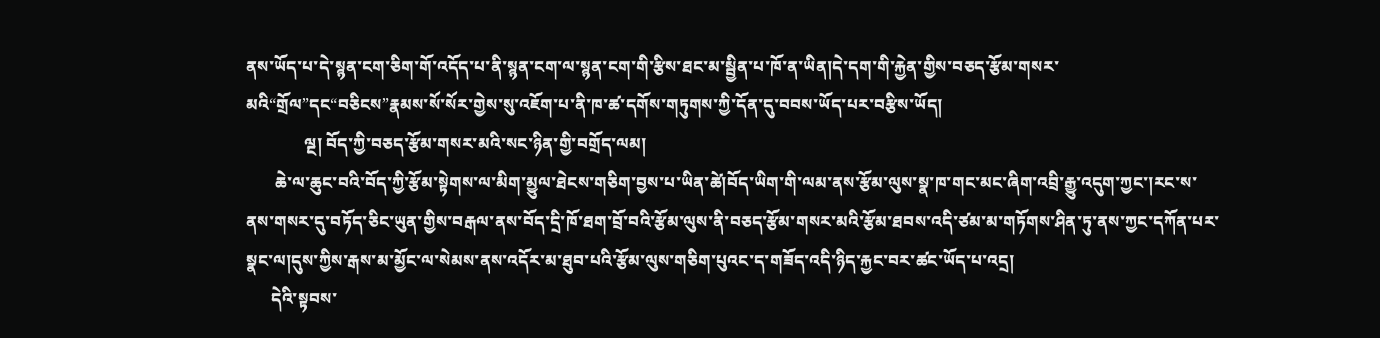ནས་ཡོད་པ་དེ་སྙན་ངག་ཅིག་གོ་འདོད་པ་ནི་སྙན་ངག་ལ་སྙན་ངག་གི་རྩིས་ཐང་མ་སྦྱིན་པ་ཁོ་ན་ཡིན།དེ་དག་གི་རྐྱེན་གྱིས་བཅད་རྩོམ་གསར་མའི“གྲོལ”དང“བཅིངས”རྣམས་སོ་སོར་གྱེས་སུ་འཇོག་པ་ནི་ཁ་ཚ་དགོས་གཏུགས་ཀྱི་དོན་དུ་བབས་ཡོད་པར་བརྩིས་ཡོད།
              ལྔ། བོད་ཀྱི་བཅད་རྩོམ་གསར་མའི་སང་ཉིན་གྱི་བགྲོད་ལམ།
       ཆེ་ལ་ཆུང་བའི་བོད་ཀྱི་རྩོམ་སྟེགས་ལ་མིག་མྱུལ་ཐེངས་གཅིག་བྱས་པ་ཡིན་ཚེ།བོད་ཡིག་གི་ལམ་ནས་རྩོམ་ལུས་སྣ་ཁ་གང་མང་ཞིག་འབྲི་རྒྱུ་འདུག་ཀྱང་།རང་ས་ནས་གསར་དུ་བཏོད་ཅིང་ཡུན་གྱིས་བརྒལ་ནས་བོད་དྲི་ཁོ་ཐག་བྲོ་བའི་རྩོམ་ལུས་ནི་བཅད་རྩོམ་གསར་མའི་རྩོམ་ཐབས་འདི་ཙམ་མ་གཏོགས་ཤིན་ཏུ་ནས་ཀྱང་དཀོན་པར་སྣང་ལ།དུས་ཀྱིས་རྒས་མ་མྱོང་ལ་སེམས་ནས་འདོར་མ་ཐུབ་པའི་རྩོམ་ལུས་གཅིག་པུའང་ད་གཟོད་འདི་ཉིད་རྐྱང་བར་ཚང་ཡོད་པ་འདྲ།
      དེའི་སྟབས་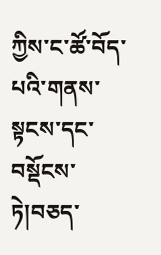ཀྱིས་ང་ཚོ་བོད་པའི་གནས་སྟངས་དང་བསྡོངས་ཏེ།བཅད་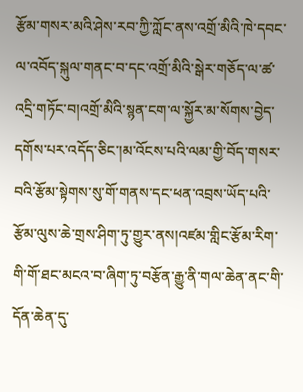རྩོམ་གསར་མའི་ཤེས་རབ་ཀྱི་ཀློང་ནས་འགྲོ་མིའི་ཁེ་དབང་ལ་འབོད་སྐུལ་གནང་བ་དང་འགྲོ་མིའི་སྒེར་གཅོད་ལ་ཚ་འདྲི་གཏོང་བ།འགྲོ་མིའི་སྙན་ངག་ལ་སྐྱོར་མ་སོགས་བྱེད་དགོས་པར་འདོད་ཅིང་།མ་འོངས་པའི་ལམ་གྱི་བོད་གསར་བའི་རྩོམ་སྟེགས་སུ་གོ་གནས་དང་ཕན་འབྲས་ཡོད་པའི་རྩོམ་ལུས་ཆེ་གྲས་ཤིག་ཏུ་གྱུར་ནས།འཛམ་གླིང་རྩོམ་རིག་གི་གོ་ཐང་མངའ་བ་ཞིག་ཏུ་བརྩོན་རྒྱུ་ནི་གལ་ཆེན་ནང་གི་དོན་ཆེན་དུ་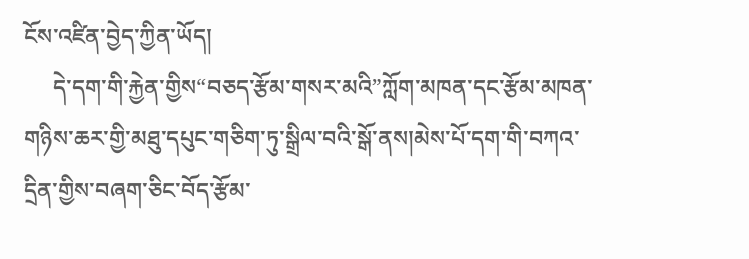ངོས་འཛིན་བྱེད་ཀྱིན་ཡོད།
     དེ་དག་གི་རྐྱེན་གྱིས“བཅད་རྩོམ་གསར་མའི”ཀློག་མཁན་དང་རྩོམ་མཁན་གཉིས་ཆར་གྱི་མཐུ་དཔུང་གཅིག་ཏུ་སྒྲིལ་བའི་སྒོ་ནས།མེས་པོ་དག་གི་བཀའ་དྲིན་གྱིས་བཞག་ཅིང་བོད་རྩོམ་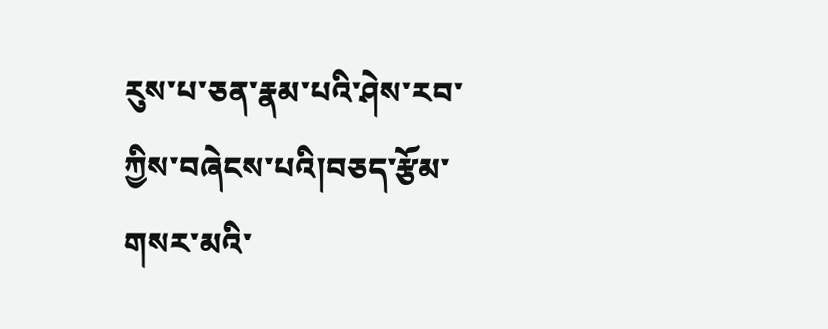རུས་པ་ཅན་རྣམ་པའི་ཤེས་རབ་ཀྱིས་བཞེངས་པའི།བཅད་རྩོམ་གསར་མའི་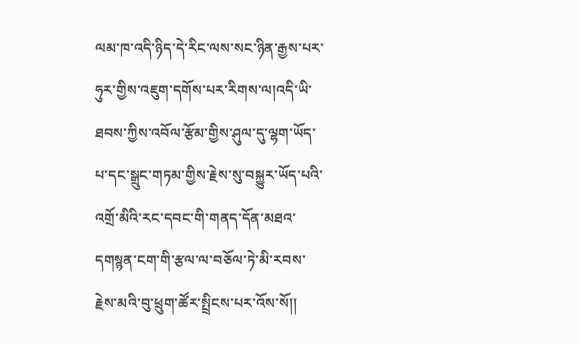ལམ་ཁ་འདི་ཉིད་དེ་རིང་ལས་སང་ཉིན་རྒྱས་པར་ཧུར་གྱིས་འཇུག་དགོས་པར་རིགས་ལ།འདི་ཡི་ཐབས་ཀྱིས་འབོལ་རྩོམ་གྱིས་ཤུལ་དུ་ལྷག་ཡོད་པ་དང་སྒྲུང་གཏམ་གྱིས་རྗེས་སུ་བསྐྱུར་ཡོད་པའི་འགྲོ་མིའི་རང་དབང་གི་གནད་དོན་མཐའ་དགསྙན་ངག་གི་རྩལ་ལ་བཅོལ་ཏེ་མི་རབས་རྗེས་མའི་བུ་ཕྲུག་ཚོར་སྤྲིངས་པར་འོས་སོ།།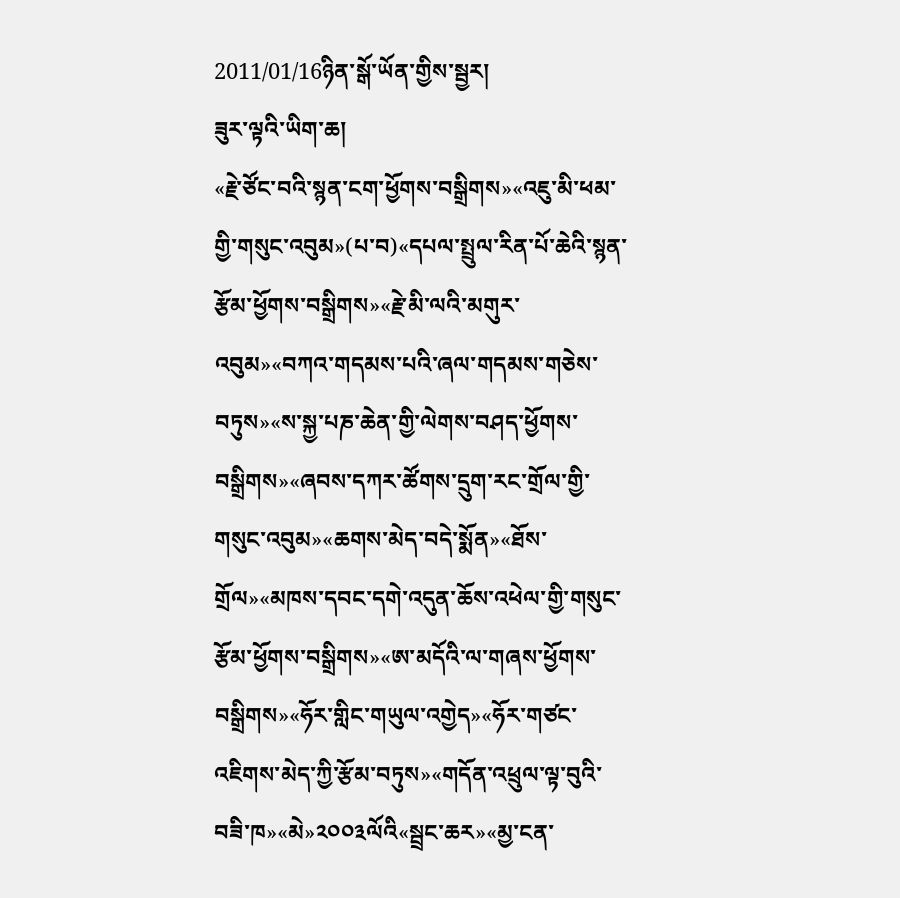2011/01/16ཉིན་སྒོ་ཡོན་གྱིས་སྦྱར།
ཟུར་ལྟའི་ཡིག་ཆ།
«རྗེ་ཙོང་བའི་སྙན་ངག་ཕྱོགས་བསྒྲིགས»«འཇུ་མི་ཕམ་གྱི་གསུང་འབུམ»(པ་བ)«དཔལ་སྤྲུལ་རིན་པོ་ཆེའི་སྙན་རྩོམ་ཕྱོགས་བསྒྲིགས»«རྗེ་མི་ལའི་མགུར་འབུམ»«བཀའ་གདམས་པའི་ཞལ་གདམས་གཅེས་བཏུས»«ས་སྐྱ་པཎ་ཆེན་གྱི་ལེགས་བཤད་ཕྱོགས་བསྒྲིགས»«ཞབས་དཀར་ཚོགས་དྲུག་རང་གྲོལ་གྱི་གསུང་འབུམ»«ཆགས་མེད་བདེ་སྨོན»«ཐོས་གྲོལ»«མཁས་དབང་དགེ་འདུན་ཆོས་འཕེལ་གྱི་གསུང་རྩོམ་ཕྱོགས་བསྒྲིགས»«ཨ་མདོའི་ལ་གཞས་ཕྱོགས་བསྒྲིགས»«ཧོར་གླིང་གཡུལ་འགྱེད»«ཧོར་གཙང་འཇིགས་མེད་ཀྱི་རྩོམ་བཏུས»«གདོན་འཕྲུལ་ལྟ་བུའི་བཟི་ཁ»«མེ»༢༠༠༣ལོའི«སྦྲང་ཆར»«མྱ་ངན་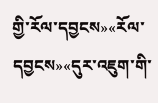གྱི་རོལ་དབྱངས»«རོལ་དབྱངས»«དུར་འཇུག་གི་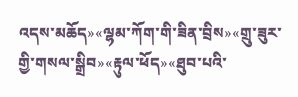འདས་མཆོད»«ལྷམ་ཀོག་གི་ཟིན་བྲིས»«གྲུ་ཟུར་གྱི་གསལ་སྒྲིབ»«རྟུལ་ཕོད»«ཐུབ་པའི་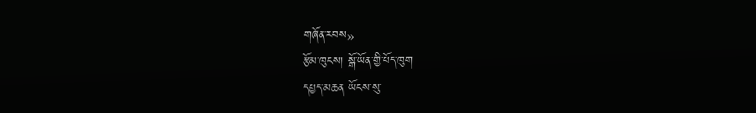གཞོན་རབས»
རྩོམ་ཁུངས། སྒོ་ཡོན་གྱི་པོད་ཁུག
དཔྱད་མཆན ཡོངས་སུ་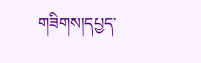གཟིགས།དཔྱད་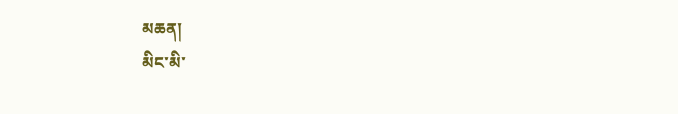མཆན།
མིང་མི་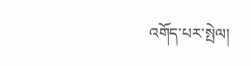འགོད་པར་སྤེལ།